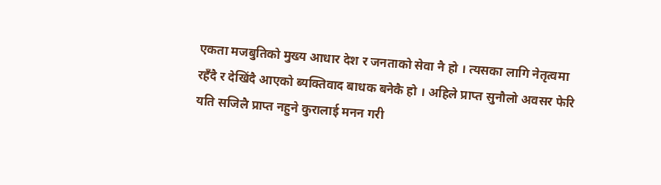एकता मजबुतिको मुख्य आधार देश र जनताको सेवा नै हो । त्यसका लागि नेतृत्वमा रहँदै र देखिंदै आएको ब्यक्तिवाद बाधक बनेकै हो । अहिले प्राप्त सुनौलो अवसर फेरि यति सजिलै प्राप्त नहुने कुरालाई मनन गरी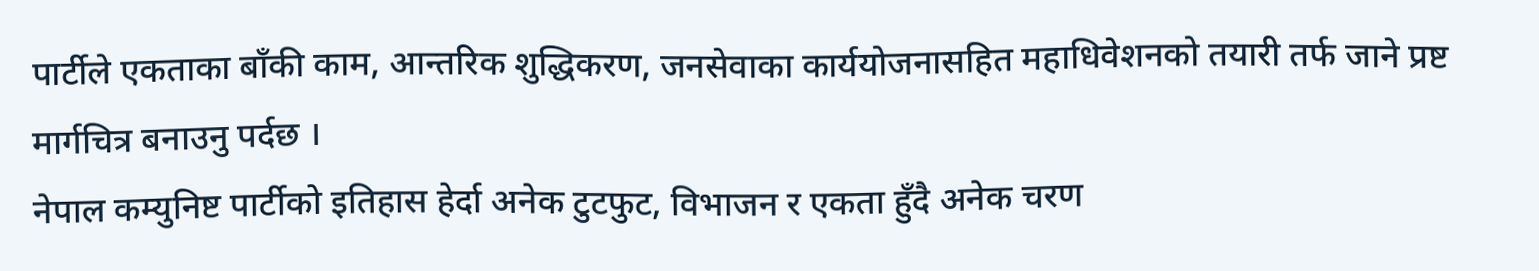पार्टीले एकताका बाँकी काम, आन्तरिक शुद्धिकरण, जनसेवाका कार्ययोजनासहित महाधिवेशनको तयारी तर्फ जाने प्रष्ट मार्गचित्र बनाउनु पर्दछ ।
नेपाल कम्युनिष्ट पार्टीको इतिहास हेर्दा अनेक टुटफुट, विभाजन र एकता हुँदै अनेक चरण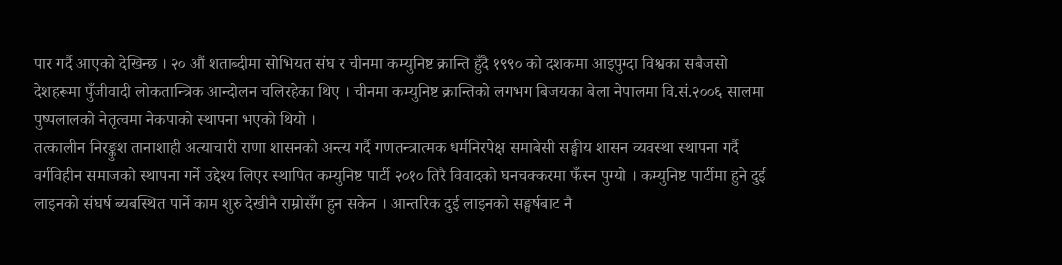पार गर्दै आएको देखिन्छ । २० औं शताब्दीमा सोभियत संघ र चीनमा कम्युनिष्ट क्रान्ति हुँदै १९९० को दशकमा आइपुग्दा विश्वका सबैजसो देशहरूमा पुँजीवादी लोकतान्त्रिक आन्दोलन चलिरहेका थिए । चीनमा कम्युनिष्ट क्रान्तिको लगभग बिजयका बेला नेपालमा वि.सं.२००६ सालमा पुष्पलालको नेतृत्वमा नेकपाको स्थापना भएको थियो ।
तत्कालीन निरङ्कुश तानाशाही अत्याचारी राणा शासनको अन्त्य गर्दै गणतन्त्रात्मक धर्मनिरपेक्ष समाबेसी सङ्घीय शासन व्यवस्था स्थापना गर्दै वर्गविहीन समाजको स्थापना गर्ने उद्देश्य लिएर स्थापित कम्युनिष्ट पार्टी २०१० तिरै विवादको घनचक्करमा फँस्न पुग्यो । कम्युनिष्ट पार्टीमा हुने दुई लाइनको संघर्ष ब्यबस्थित पार्ने काम शुरु देखीनै राम्रोसँग हुन सकेन । आन्तरिक दुई लाइनको सङ्घर्षबाट नै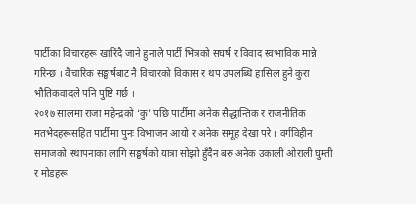पार्टीका विचारहरू खारिंदै जाने हुनाले पार्टी भित्रको सघर्ष र विवाद स्वभाविक मान्ने गरिन्छ । वैचारिक सङ्घर्षबाट नै विचारको विकास र थप उपलब्धि हासिल हुने कुरा भौतिकवादले पनि पुष्टि गर्छ ।
२०१७ सालमा राजा महेन्द्रको ‘कु’ पछि पार्टीमा अनेक सैद्धान्तिक र राजनीतिक मतभेदहरूसहित पार्टीमा पुनः विभाजन आयो र अनेक समूह देखा परे । वर्गविहीन समाजको स्थापनाका लागि सङ्घर्षको यात्रा सोझो हुँदैन बरु अनेक उकाली ओराली घुम्ती र मोडहरू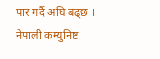पार गर्दै अघि बढ्छ । नेपाली कम्युनिष्ट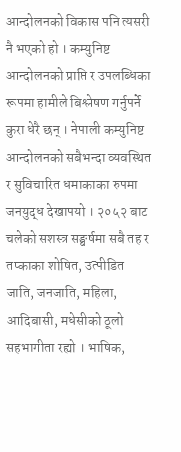आन्दोलनको विकास पनि त्यसरी नै भएको हो । कम्युनिष्ट आन्दोलनको प्राप्ति र उपलब्धिका रूपमा हामीले बिश्लेषण गर्नुपर्ने कुरा धेरै छन् । नेपाली कम्युनिष्ट आन्दोलनको सबैभन्दा व्यवस्थित र सुविचारित धमाकाका रुपमा जनयुद्ध देखापयो । २०५२ बाट चलेको सशस्त्र सङ्घर्षमा सबै तह र तप्काका शोषित, उत्पीडित जाति, जनजाति, महिला, आदिबासी, मधेसीको ठूलो सहभागीता रह्यो । भाषिक,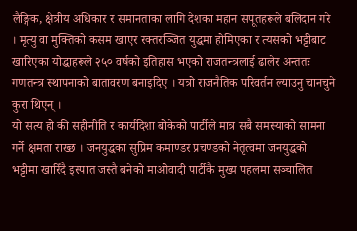लैङ्गिक, क्षेत्रीय अधिकार र समानताका लागि देशका महान सपूतहरूले बलिदान गरे । मृत्यु वा मुक्तिको कसम खाएर रक्तरञ्जित युद्धमा होमिएका र त्यसको भट्टीबाट खारिएका योद्धाहरूले २५० वर्षको इतिहास भएको राजतन्त्रलाई ढालेर अन्ततः गणतन्त्र स्थापनाको बातावरण बनाइदिए । यत्रो राजनैतिक परिवर्तन ल्याउनु चानचुने कुरा थिएन् ।
यो सत्य हो की सहीनीति र कार्यदिशा बोकेको पार्टीले मात्र सबै समस्याको सामना गर्ने क्षमता राख्छ । जनयुद्धका सुप्रिम कमाण्डर प्रचण्डको नेतृत्वमा जनयुद्धको भट्टीमा खारिँदै इस्पात जस्तै बनेको माओवादी पार्टीकै मुख्य पहलमा सञ्चालित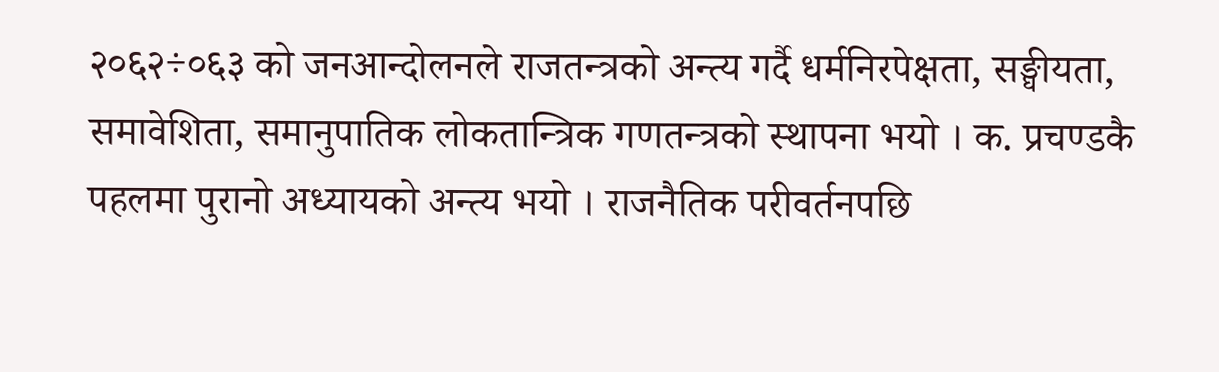२०६२÷०६३ को जनआन्दोलनले राजतन्त्रको अन्त्य गर्दै धर्मनिरपेक्षता, सङ्घीयता, समावेशिता, समानुपातिक लोकतान्त्रिक गणतन्त्रको स्थापना भयो । क. प्रचण्डकै पहलमा पुरानो अध्यायको अन्त्य भयो । राजनैतिक परीवर्तनपछि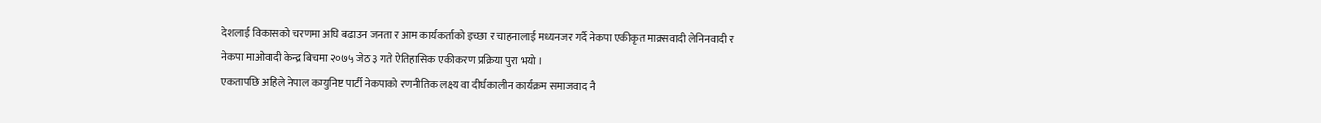देशलाई विकासको चरणमा अघि बढाउन जनता र आम कार्यकर्ताको इच्छा र चाहनालाई मध्यनजर गर्दै नेकपा एकीकृत माक्र्सवादी लेनिनवादी र नेकपा माओवादी केन्द्र बिचमा २०७५ जेठ ३ गते ऐतिहासिक एकीकरण प्रक्रिया पुरा भयो ।
एकतापछि अहिले नेपाल कम्युनिष्ट पार्टी नेकपाको रणनीतिक लक्ष्य वा दीर्घकालीन कार्यक्रम समाजवाद नै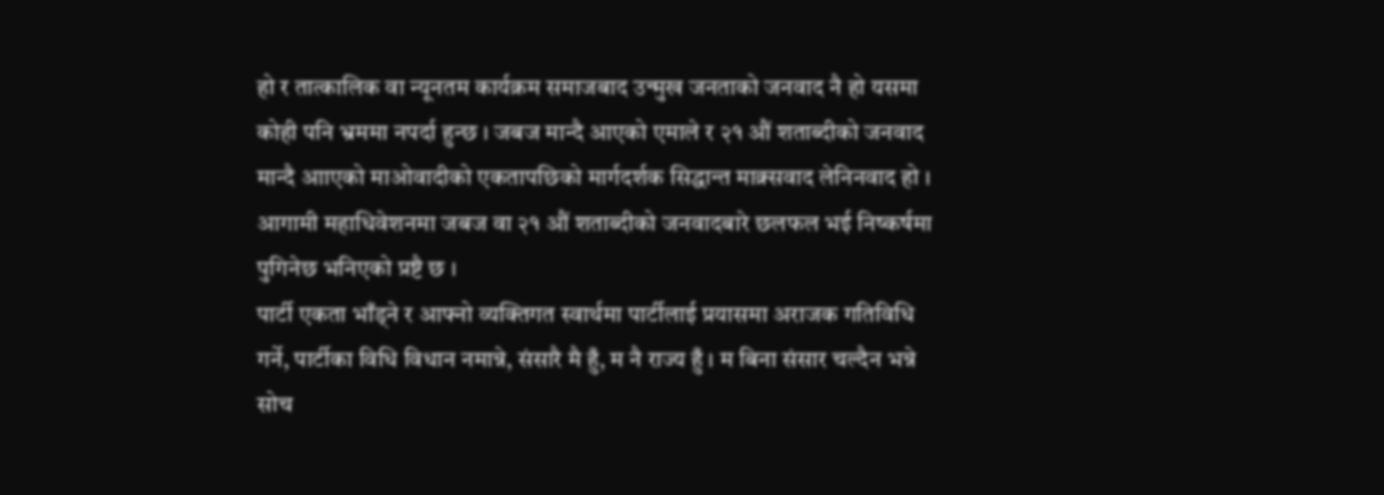हो र तात्कालिक वा न्यूनतम कार्यक्रम समाजबाद उन्मुख जनताको जनवाद नै हो यसमा कोही पनि भ्रममा नपर्दा हुन्छ । जबज मान्दै आएको एमाले र २१ औं शताब्दीको जनवाद मान्दै आाएको माओवादीको एकतापछिको मार्गदर्शक सिद्धान्त माक्र्सवाद लेनिनवाद हो । आगामी महाधिवेशनमा जबज वा २१ औं शताब्दीको जनवादबारे छलफल भई निष्कर्षमा पुगिनेछ भनिएको प्रष्टै छ ।
पार्टी एकता भाँड्ने र आफ्नो व्यक्तिगत स्वार्थमा पार्टीलाई प्रयासमा अराजक गतिविधि गर्ने, पार्टीका विधि विधान नमान्ने, संसारै मै हुँ, म नै राज्य हुँ । म बिना संसार चल्दैन भन्ने सोच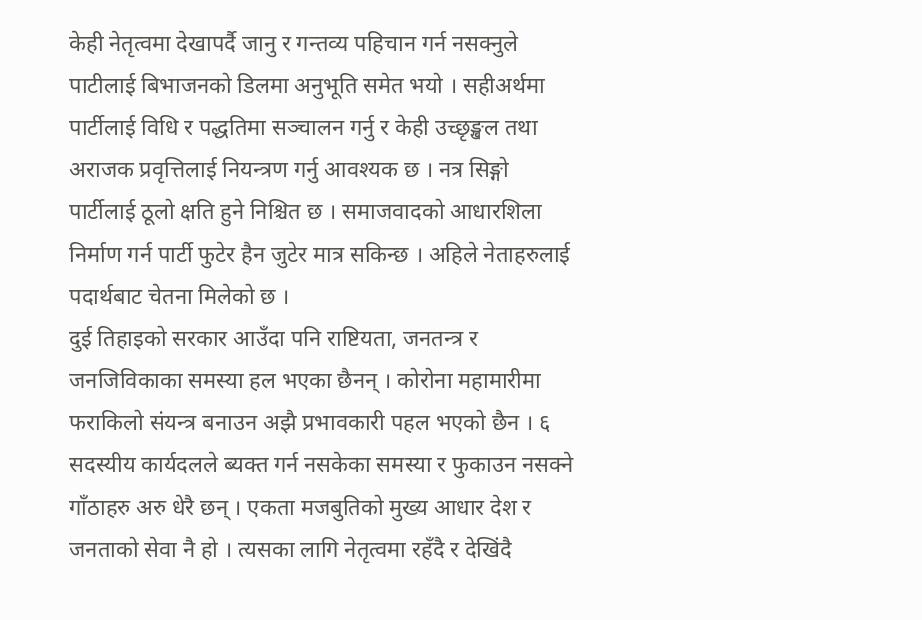केही नेतृत्वमा देखापर्दै जानु र गन्तव्य पहिचान गर्न नसक्नुले पाटीलाई बिभाजनको डिलमा अनुभूति समेत भयो । सहीअर्थमा पार्टीलाई विधि र पद्धतिमा सञ्चालन गर्नु र केही उच्छृङ्खल तथा अराजक प्रवृत्तिलाई नियन्त्रण गर्नु आवश्यक छ । नत्र सिङ्गो पार्टीलाई ठूलो क्षति हुने निश्चित छ । समाजवादको आधारशिला निर्माण गर्न पार्टी फुटेर हैन जुटेर मात्र सकिन्छ । अहिले नेताहरुलाई पदार्थबाट चेतना मिलेको छ ।
दुई तिहाइको सरकार आउँदा पनि राष्टियता, जनतन्त्र र जनजिविकाका समस्या हल भएका छैनन् । कोरोना महामारीमा फराकिलो संयन्त्र बनाउन अझै प्रभावकारी पहल भएको छैन । ६ सदस्यीय कार्यदलले ब्यक्त गर्न नसकेका समस्या र फुकाउन नसक्ने गाँठाहरु अरु धेरै छन् । एकता मजबुतिको मुख्य आधार देश र जनताको सेवा नै हो । त्यसका लागि नेतृत्वमा रहँदै र देखिंदै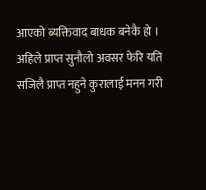आएको ब्यक्तिवाद बाधक बनेकै हो । अहिले प्राप्त सुनौलो अवसर फेरि यति सजिलै प्राप्त नहुने कुरालाई मनन गरी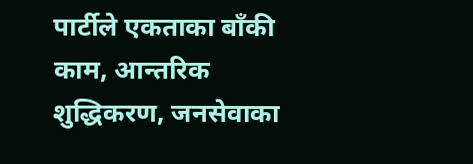पार्टीले एकताका बाँकी काम, आन्तरिक शुद्धिकरण, जनसेवाका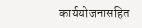कार्ययोजनासहित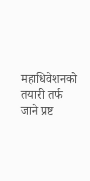महाधिवेशनको तयारी तर्फ जाने प्रष्ट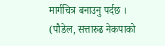मार्गचित्र बनाउनु पर्दछ ।
(पौडेल, सत्तारुढ नेकपाको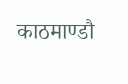काठमाण्डौ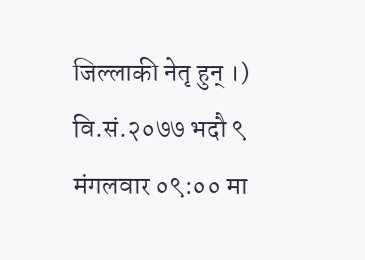जिल्लाकी नेतृ हुन् ।)
वि.सं.२०७७ भदौ ९ मंगलवार ०९:०० मा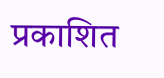प्रकाशित